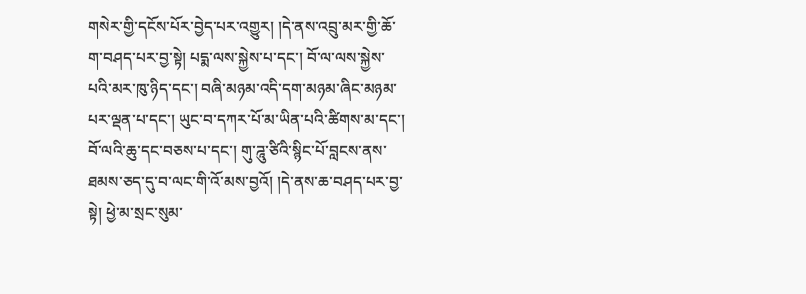གསེར་གྱི་དངོས་པོར་བྱེད་པར་འགྱུར། །དེ་ནས་འབྲུ་མར་གྱི་ཆོ་ག་བཤད་པར་བྱ་སྟེ། པདྨ་ལས་སྐྱེས་པ་དང་། བོ་ལ་ལས་སྐྱེས་པའི་མར་ཁུ་ཉིད་དང་། བཞི་མཉམ་འདི་དག་མཉམ་ཞིང་མཉམ་པར་ལྡན་པ་དང་། ཡུང་བ་དཀར་པོ་མ་ཡིན་པའི་ཚིགས་མ་དང་། བོ་ལའི་ཆུ་དང་བཅས་པ་དང་། གུ་ཌཱུ་ཙིའི་སྙིང་པོ་བླངས་ནས་ཐམས་ཅད་དུ་བ་ལང་གི་འོ་མས་བྱའོ། །དེ་ནས་ཆ་བཤད་པར་བྱ་སྟེ། ཕྱེ་མ་སྲང་སུམ་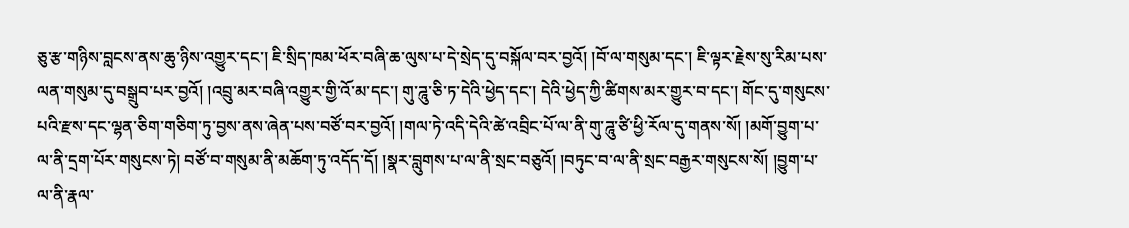ཅུ་རྩ་གཉིས་བླངས་ནས་ཆུ་ཉིས་འགྱུར་དང་། ཇི་སྲིད་ཁམ་ཕོར་བཞི་ཆ་ལུས་པ་དེ་སྲེད་དུ་བསྐོལ་བར་བྱའོ། །བོ་ལ་གསུམ་དང་། ཇི་ལྟར་རྗེས་སུ་རིམ་པས་ལན་གསུམ་དུ་བསྒྲུབ་པར་བྱའོ། །འབྲུ་མར་བཞི་འགྱུར་གྱི་འོ་མ་དང་། གུ་ཌཱུ་ཅི་ཏ་དེའི་ཕྱེད་དང་། དེའི་ཕྱེད་ཀྱི་ཚིགས་མར་གྱུར་བ་དང་། གོང་དུ་གསུངས་པའི་རྫས་དང་ལྷན་ཅིག་གཅིག་ཏུ་བྱས་ནས་ཞེན་པས་བཙོ་བར་བྱའོ། །གལ་ཏེ་འདི་དེའི་ཚེ་འབྲིང་པོ་ལ་ནི་གུ་ཌཱུ་ཙི་ཕྱི་རོལ་དུ་གནས་སོ། །མགོ་བྱུག་པ་ལ་ནི་དྲག་པོར་གསུངས་ཏེ། བཙོ་བ་གསུམ་ནི་མཆོག་ཏུ་འདོད་དོ། །སྣར་བླུགས་པ་ལ་ནི་སྲང་བཅུའོ། །བཏུང་བ་ལ་ནི་སྲང་བརྒྱར་གསུངས་སོ། །བྱུག་པ་ལ་ནི་རྣལ་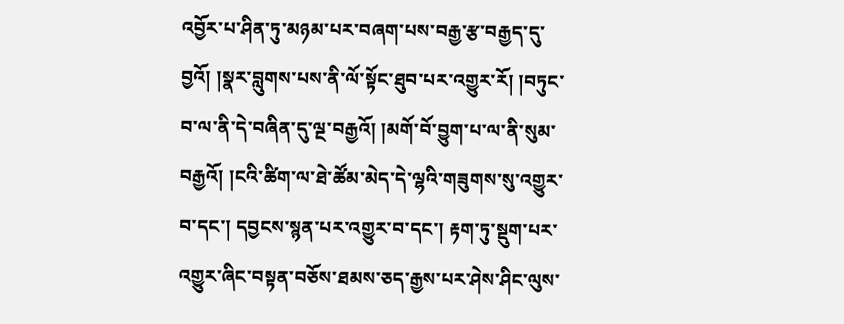འབྱོར་པ་ཤིན་ཏུ་མཉམ་པར་བཞག་པས་བརྒྱ་རྩ་བརྒྱད་དུ་བྱའོ། །སྣར་བླུགས་པས་ནི་ལོ་སྟོང་ཐུབ་པར་འགྱུར་རོ། །བཏུང་བ་ལ་ནི་དེ་བཞིན་དུ་ལྔ་བརྒྱའོ། །མགོ་བོ་བྱུག་པ་ལ་ནི་སུམ་བརྒྱའོ། །ངའི་ཚིག་ལ་ཐེ་ཚོམ་མེད་དེ་ལྷའི་གཟུགས་སུ་འགྱུར་བ་དང་། དབྱངས་སྙན་པར་འགྱུར་བ་དང་། རྟག་ཏུ་སྡུག་པར་འགྱུར་ཞིང་བསྟན་བཅོས་ཐམས་ཅད་རྒྱས་པར་ཤེས་ཤིང་ལུས་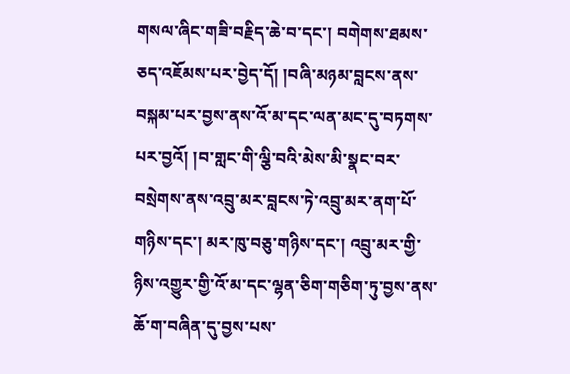གསལ་ཞིང་གཟི་བརྗིད་ཆེ་བ་དང་། བགེགས་ཐམས་ཅད་འཇོམས་པར་བྱེད་དོ། །བཞི་མཉམ་བླངས་ནས་བསྐམ་པར་བྱས་ནས་འོ་མ་དང་ལན་མང་དུ་བཏགས་པར་བྱའོ། །བ་གླང་གི་ལྕི་བའི་མེས་མི་སྣང་བར་བསྲེགས་ནས་འབྲུ་མར་བླངས་ཏེ་འབྲུ་མར་ནག་པོ་གཉིས་དང་། མར་ཁུ་བཅུ་གཉིས་དང་། འབྲུ་མར་གྱི་ཉིས་འགྱུར་གྱི་འོ་མ་དང་ལྷན་ཅིག་གཅིག་ཏུ་བྱས་ནས་ཆོ་ག་བཞིན་དུ་བྱས་པས་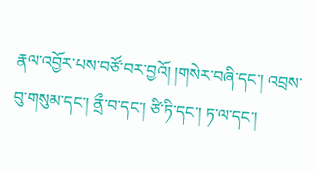རྣལ་འབྱོར་པས་བཙོ་བར་བྱའོ། །གསེར་བཞི་དང་། འབྲས་བུ་གསུམ་དང་། ནྲྀ་བ་དང་། ཙི་ཏི་དང་། ཏ་ལ་དང་།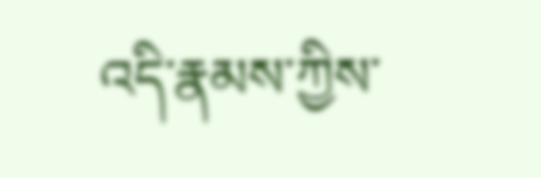འདི་རྣམས་ཀྱིས་